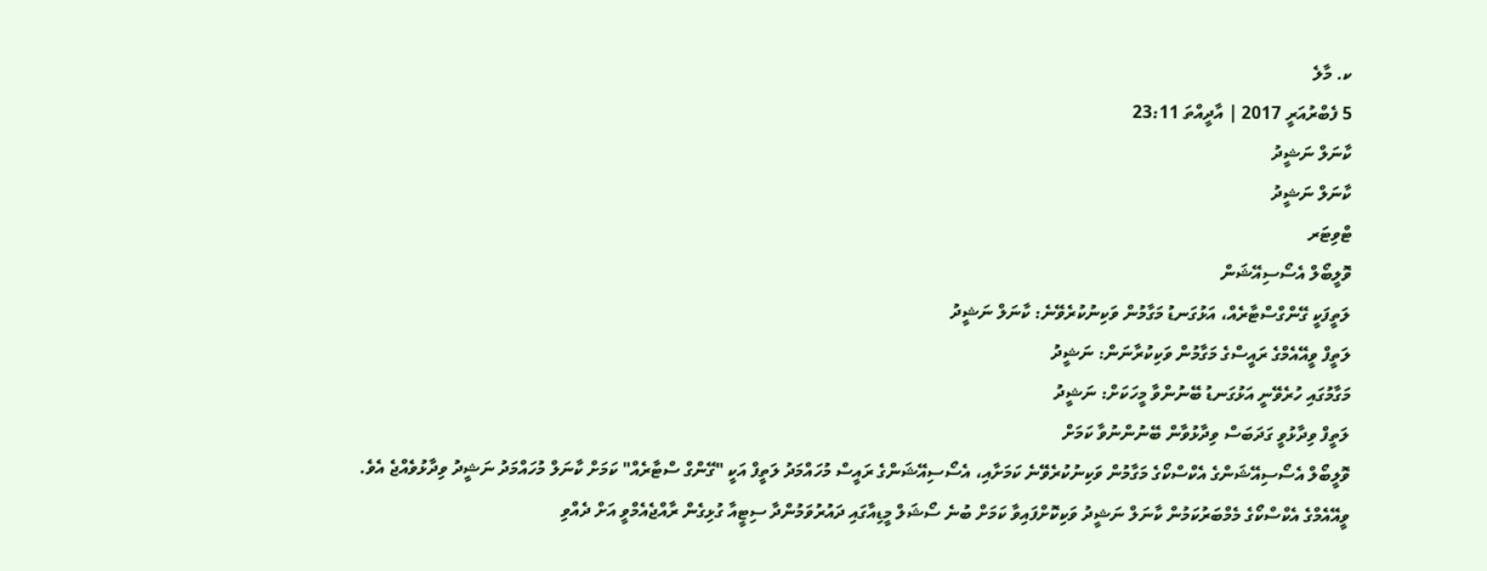ކ. މާލެ
5 ފެބްރުއަރީ 2017 | އާދީއްތަ 23:11
ކާނަލް ނަޝީދު
ކާނަލް ނަޝީދު
ޓްވިޓަރ
ވޮލީބޯލް އެސޯސިއޭޝަން
ލަތީފަކީ ގޭންގްސްޓާރެއް، އަޅުގަނޑު މަގާމުން ވަކިނުކުރެވޭނެ: ކާނަލް ނަޝީދު
ލަތީފް ވީއޭއެމްގެ ރައީސްގެ މަގާމުން ވަކިކުރާނަން: ނަޝީދު
މަގާމުގައި ހުރެވޭނީ އަޅުގަނޑު ބޭނުންވާ މީހަކަށް: ނަޝީދު
ލަތީފް ވިދާޅުވީ ގަދަބަސް ވިދާޅުވާން ބޭނުންނުވާ ކަމަށް
ވޮލީބޯލް އެސޯސިއޭޝަންގެ އެކްސްކޯގެ މަގާމުން ވަކިނުކުރެވޭނެ ކަމަށާއި، އެސޯސިއޭޝަންގެ ރައީސް މުހައްމަދު ލަތީފް އަކީ "ގޭންގް ސްޓާރެއް" ކަމަށް ކާނަލް މުހައްމަދު ނަޝީދު ވިދާޅުވެއްޖެ އެވެ.
ވީއޭއެމްގެ އެކްސްކޯގެ މެމްބަރުކަމުން ކާނަލް ނަޝީދު ވަކިކޮށްފައިވާ ކަމަށް ބުނެ ސޯޝަލް މީޑިއާގައި ދައުރުވަމުންދާ ސިޓީއާ ގުޅިގެން ރާއްޖެއެމްވީ އަށް ދެއްވި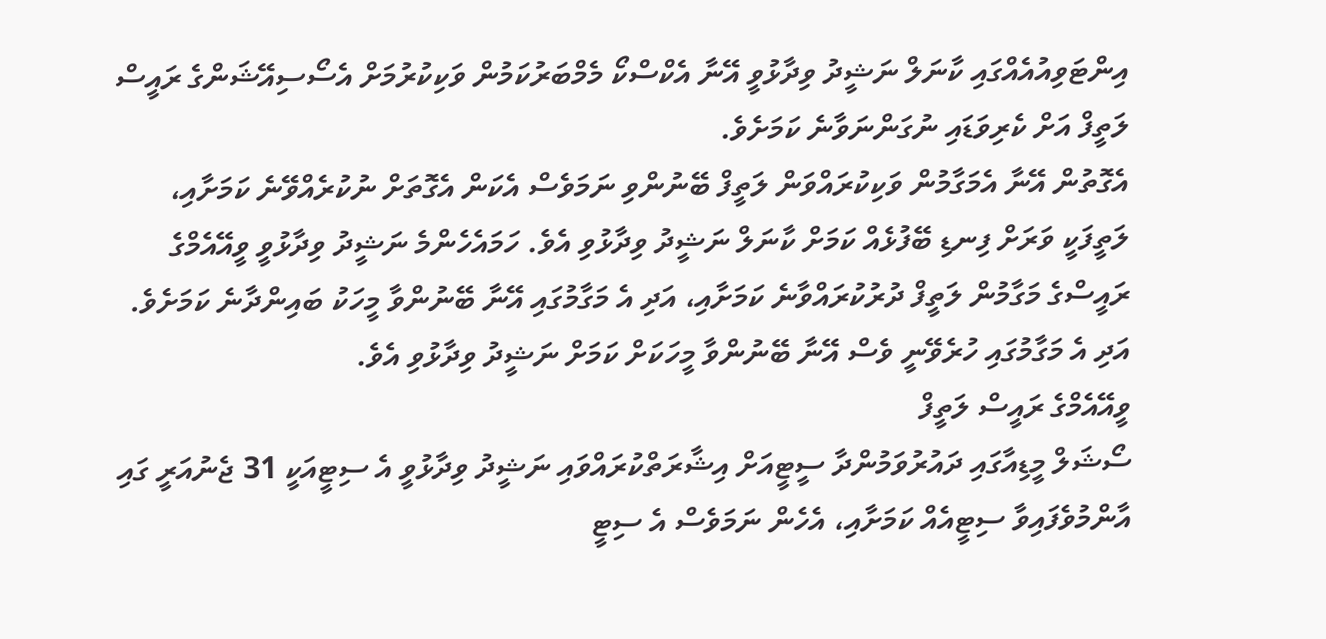އިންޓަވިއުއެއްގައި ކާނަލް ނަޝީދު ވިދާޅުވީ އޭނާ އެކްސްކޯ މެމްބަރުކަމުން ވަކިކުރުމަށް އެސޯސިއޭޝަންގެ ރައީސް ލަތީފް އަށް ކެރިވަޑައި ނުގަންނަވާނެ ކަމަށެވެ.
އެގޮތުން އޭނާ އެމަގާމުން ވަކިކުރައްވަން ލަތީފް ބޭނުންވި ނަމަވެސް އެކަން އެގޮތަށް ނުކުރެއްވޭނެ ކަމަށާއި، ލަތީފަކީ ވަރަށް ފިނޑި ބޭފުޅެއް ކަމަށް ކާނަލް ނަޝީދު ވިދާޅުވި އެވެ. ހަމައެހެންމެ ނަޝީދު ވިދާޅުވީ ވީއޭއެމްގެ ރައީސްގެ މަގާމުން ލަތީފް ދުރުކުރައްވާނެ ކަމަށާއި، އަދި އެ މަގާމުގައި އޭނާ ބޭނުންވާ މީހަކު ބައިންދާނެ ކަމަށެވެ. އަދި އެ މަގާމުގައި ހުރެވޭނީ ވެސް އޭނާ ބޭނުންވާ މީހަކަށް ކަމަށް ނަޝީދު ވިދާޅުވި އެވެ.
ވީއޭއެމްގެ ރައީސް ލަތީފް
ސޯޝަލް މީޑިއާގައި ދައުރުވަމުންދާ ސީޓީއަށް އިޝާރަތްކުރައްވައި ނަޝީދު ވިދާޅުވީ އެ ސިޓީއަކީ 31 ޖެނުއަރީ ގައި އާންމުވެފައިވާ ސިޓީއެއް ކަމަށާއި، އެހެން ނަމަވެސް އެ ސިޓީ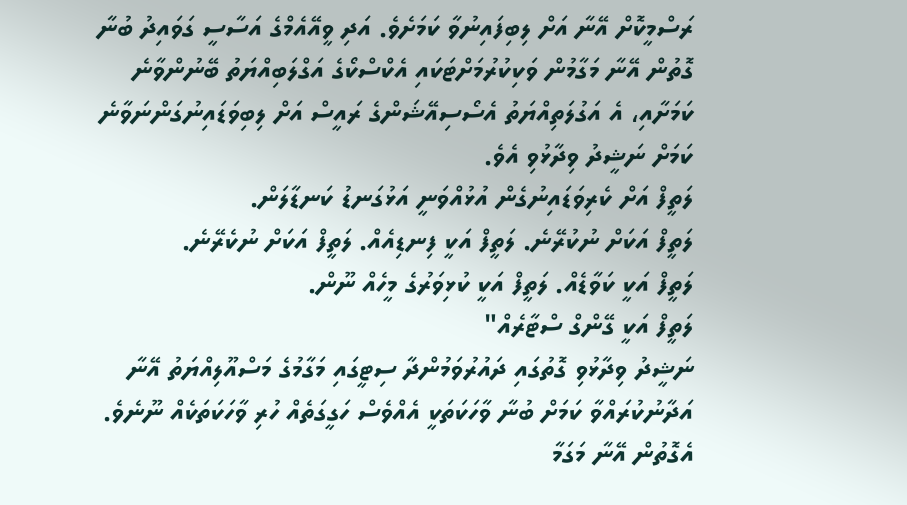ރަސްމީކޮށް އޭނާ އަށް ލިބިފައިނުވާ ކަމަށެވެ. އަދި ވީއޭއެމްގެ އަސާސީ ގަވައިދު ބުނާ ގޮތުން އޭނާ މަގާމުން ވަކިކުރުމަށްޓަކައި އެކްސްކޯގެ އަގްލަބިއްޔަތު ބޭނުންވާނެ ކަމަށާއި، އެ އަގުލަތިއްޔަތު އެސޯސިއޭޝަންގެ ރައީސް އަށް ލިބިވަޑައިނުގަންނަވާނެ ކަމަށް ނަޝީދު ވިދާޅުވި އެވެ.
ލަތީފް އަށް ކެރިވަޑައިނުގެން އުޅުއްވަނީ އަޅުގަނޑު ކަނޑާލަން.
ލަތީފް އަކަށް ނުކުރޭނެ. ލަތީފް އަކީ ފިނޑިއެއް. ލަތީފް އަކަށް ނުކެރޭނެ.
ލަތީފް އަކީ ކަވާޑެއް. ލަތީފް އަކީ ކުޅިވަރުގެ މީހެއް ނޫން.
ލަތީފް އަކީ ގޭންގް ސްޓާރެއް"
ނަޝީދު ވިދާޅުވި ގޮތުގައި ދައުރުވަމުންދާ ސިޓީގައި މަގާމުގެ މަސްއޫލިއްޔަތު އޭނާ އަދާނުކުރައްވާ ކަމަށް ބުނާ ވާހަކަތަކީ އެއްވެސް ހަގީގަތެއް ހުރި ވާހަކަތަކެއް ނޫނެވެ. އެގޮތުން އޭނާ މަގަމާ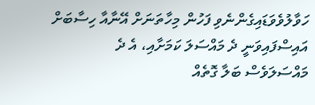ހަވާލުވެވަޑައިގެންނެވި ފަހުން މިހާތަނަށް އޭނާއާ ހިސާބަށް އައިސްފައިވަނީ ދެ މައްސަލަ ކަމަށާއި، އެ ދެ މައްސަލަވެސް ބަލާ ގޮތެއް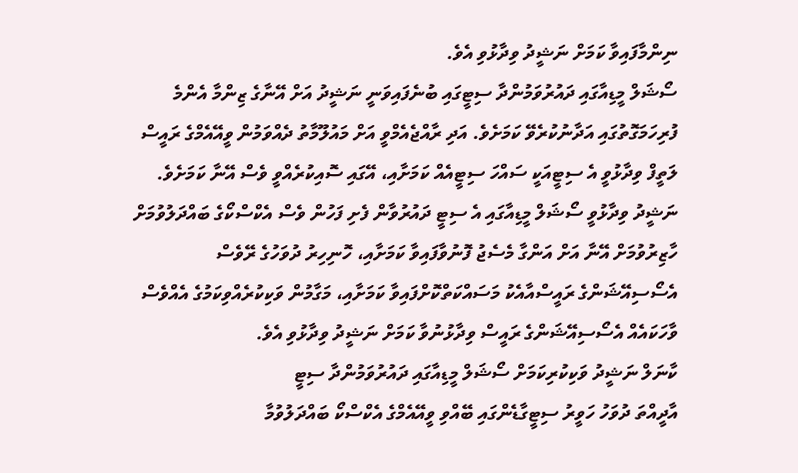ނިންމާފައިވާ ކަމަށް ނަޝީދު ވިދާޅުވި އެވެ.
ސޯޝަލް މީޑިއާގައި ދައުރުވަމުންދާ ސިޓީގައި ބުނެފައިވަނީ ނަޝީދު އަށް އޭނާގެ ޒިންމާ އެންމެ ފުރިހަމަގޮތުގައި އަދާނުކުރެވޭ ކަމަށެވެ. އަދި ރާއްޖެއެމްވީ އަށް މައުލޫމާތު ދެއްވަމުން ވީއޭއެމްގެ ރައީސް ލަތީފް ވިދާޅުވީ އެ ސިޓީއަކީ ސައްހަ ސިޓީއެއް ކަމަށާއި، އޭގައި ސޮއިކުރެއްވީ ވެސް އޭނާ ކަމަށެވެ.
ނަޝީދު ވިދާޅުވީ ސޯޝަލް މީޑިއާގައި އެ ސިޓީ ދައުރުވާން ފެށި ފަހުން ވެސް އެކްސްކޯގެ ބައްދަލުވުމަށް ހާޒިރުވުމަށް އޭނާ އަށް އަންގާ މެސެޖު ފޮނުވާފައިވާ ކަމަށާއި، ހޮނިހިރު ދުވަހުގެ ރޭވެސް އެސޯސިއޭޝަންގެ ރައީސްއާއެކު މަސައްކަތްކޮށްފައިވާ ކަމަށާއި، މަގާމުން ވަކިކުރެއްވިކަމުގެ އެއްވެސް ވާހަކައެއް އެސޯސިއޭޝަންގެ ރައީސް ވިދާޅުނުވާ ކަމަށް ނަޝީދު ވިދާޅުވި އެވެ.
ކާނަލް ނަޝީދު ވަކިކުރިކަމަށް ސޯޝަލް މީޑިއާގައި ދައުރުވަމުންދާ ސިޓީ
އާދީއްތަ ދުވަހު ހަވީރު ސިޓީގާޑެންގައި ބޭއްވި ވީއޭއެމްގެ އެކްސްކޯ ބައްދަލުވުމާ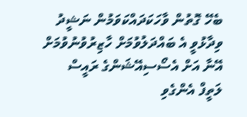ބެހޭ ގޮތުން ވާހަކަދައްކަވަމުން ނަޝީދު ވިދާޅުވީ އެ ބައްދަލުވުމަށް ހާޒިރުވުނުވުމަށް އޭނާ އަށް އެސޯސިއޭޝަންގެ ރައީސް ލަތީފް އެންގެވި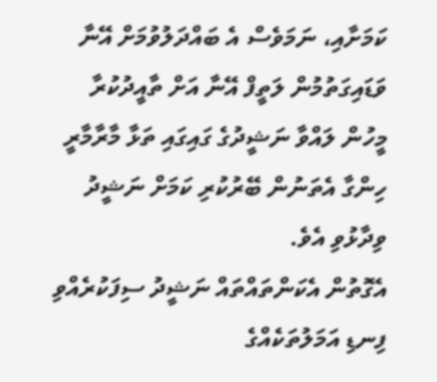ކަމަށާއި، ނަމަވެސް އެ ބައްދަލުވުމަށް އޭނާ ވަޑައިގަތުމުން ލަތީފް އޭނާ އަށް ތާއީދުކުރާ މީހުން ލައްވާ ނަޝީދުގެ ގައިގައި ތަޅާ މާރާމާރީ ހިންގާ އެތަނުން ބޭރުކުރި ކަމަށް ނަޝީދު ވިދާޅުވި އެވެ.
އެގޮތުން އެކަންތައްތައް ނަޝީދު ސިފަކުރެއްވި ފިނޑި އަމަލުތަކެއްގެ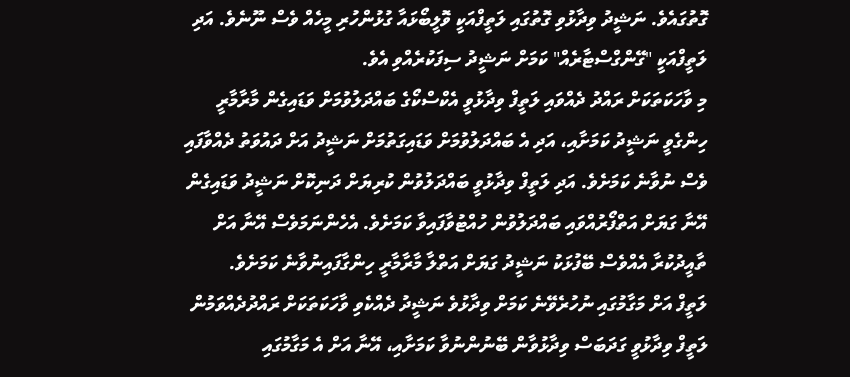ގޮތުގައެވެ. ނަޝީދު ވިދާޅުވި ގޮތުގައި ލަތީފްއަކީ ވޮލީބޯޅައާ ގުޅުންހުރި މީހެއް ވެސް ނޫނެވެ. އަދި ލަތީފްއަކީ "ގޭންގްސްޓާރެއް" ކަމަށް ނަޝީދު ސިފަކުރެއްވި އެވެ.
މި ވާހަކަތަކަށް ރައްދު ދެއްވައި ލަތީފް ވިދާޅުވީ އެކްސްކޯގެ ބައްދަލުވުމަށް ވަޑައިގެން މާރާމާރީ ހިންގެވީ ނަޝީދު ކަމަށާއި، އަދި އެ ބައްދަލުވުމަށް ވަޑައިގަތުމަށް ނަޝީދު އަށް ދައުވަތު ދެއްވާފައި ވެސް ނުވާނެ ކަމަށެވެ. އަދި ލަތީފް ވިދާޅުވީ ބައްދަލުވުން ކުރިޔަށް ދަނިކޮށް ނަޝީދު ވަޑައިގެން އޭނާ ގަޔަށް އަތްފޯރުއްވައި ބައްދަލުވުން ހުއްޓުވާފައިވާ ކަމަށެވެ. އެހެންނަމަވެސް އޭނާ އަށް ތާއީދުކުރާ އެއްވެސް ބޭފުޅަކު ނަޝީދު ގަޔަށް އަތްލާ މާރާމާރީ ހިންގާފައިނުވާނެ ކަމަށެވެ.
ލަތީފް އަށް މަގާމުގައި ނުހުރެވޭނެ ކަމަށް ވިދާޅުވެ ނަޝީދު ދެއްކެވި ވާހަކަތަކަށް ރައްދުދެއްވަމުން ލަތީފް ވިދާޅުވީ ގަދަބަސް ވިދާޅުވާން ބޭނުންނުވާ ކަމަށާއި، އޭނާ އަށް އެ މަގާމުގައި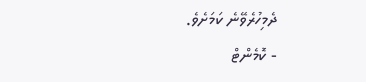ދެމިހުރެވޭނެ ކަމަށެވެ.
- ކޮމެންޓް